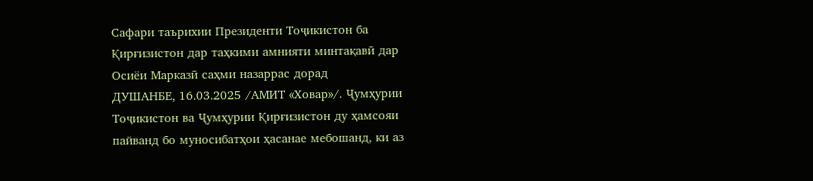Сафари таърихии Президенти Тоҷикистон ба Қирғизистон дар таҳкими амнияти минтақавӣ дар Осиёи Марказӣ саҳми назаррас дорад
ДУШАНБЕ, 16.03.2025 /АМИТ «Ховар»/. Ҷумҳурии Тоҷикистон ва Ҷумҳурии Қирғизистон ду ҳамсояи пайванд бо муносибатҳои ҳасанае мебошанд, ки аз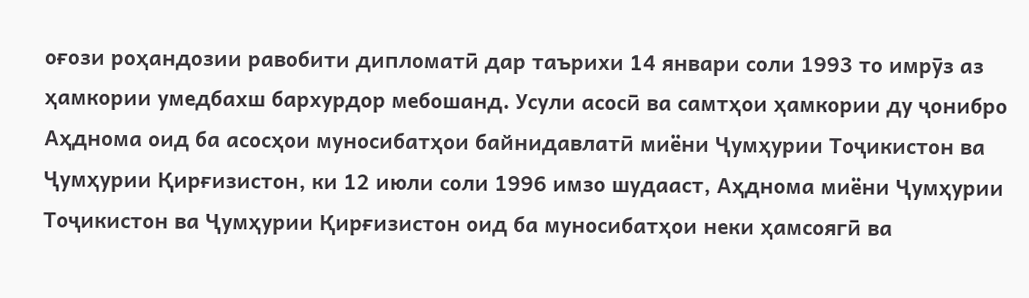оғози роҳандозии равобити дипломатӣ дар таърихи 14 январи соли 1993 то имрӯз аз ҳамкории умедбахш бархурдор мебошанд. Усули асосӣ ва самтҳои ҳамкории ду ҷонибро Аҳднома оид ба асосҳои муносибатҳои байнидавлатӣ миёни Ҷумҳурии Тоҷикистон ва Ҷумҳурии Қирғизистон, ки 12 июли соли 1996 имзо шудааст, Аҳднома миёни Ҷумҳурии Тоҷикистон ва Ҷумҳурии Қирғизистон оид ба муносибатҳои неки ҳамсоягӣ ва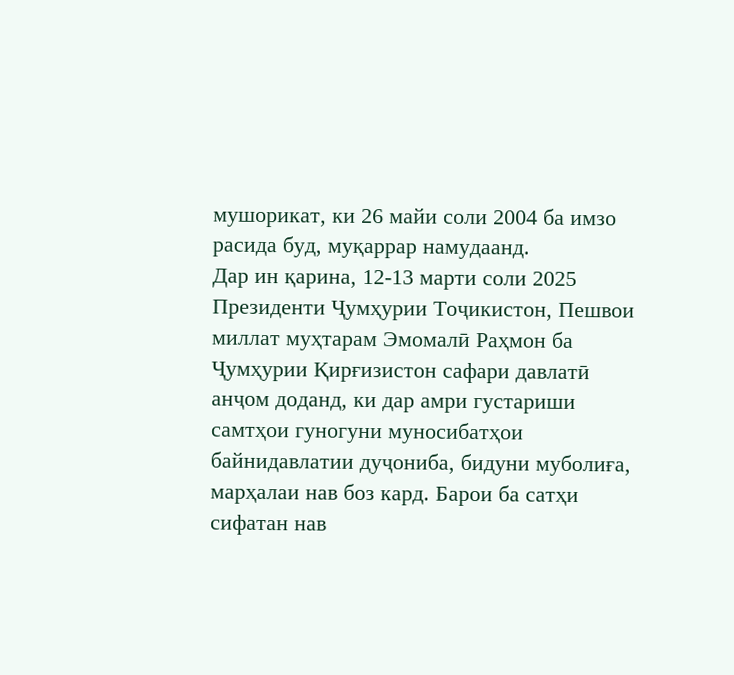мушорикат, ки 26 майи соли 2004 ба имзо расида буд, муқаррар намудаанд.
Дар ин қарина, 12-13 марти соли 2025 Президенти Ҷумҳурии Тоҷикистон, Пешвои миллат муҳтарам Эмомалӣ Раҳмон ба Ҷумҳурии Қирғизистон сафари давлатӣ анҷом доданд, ки дар амри густариши самтҳои гуногуни муносибатҳои байнидавлатии дуҷониба, бидуни муболиға, марҳалаи нав боз кард. Барои ба сатҳи сифатан нав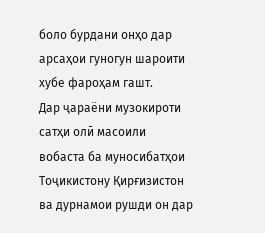боло бурдани онҳо дар арсаҳои гуногун шароити хубе фароҳам гашт.
Дар ҷараёни музокироти сатҳи олӣ масоили вобаста ба муносибатҳои Тоҷикистону Қирғизистон ва дурнамои рушди он дар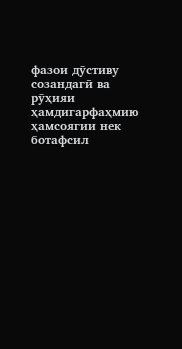фазои дӯстиву созандагӣ ва рӯҳияи ҳамдигарфаҳмию ҳамсоягии нек ботафсил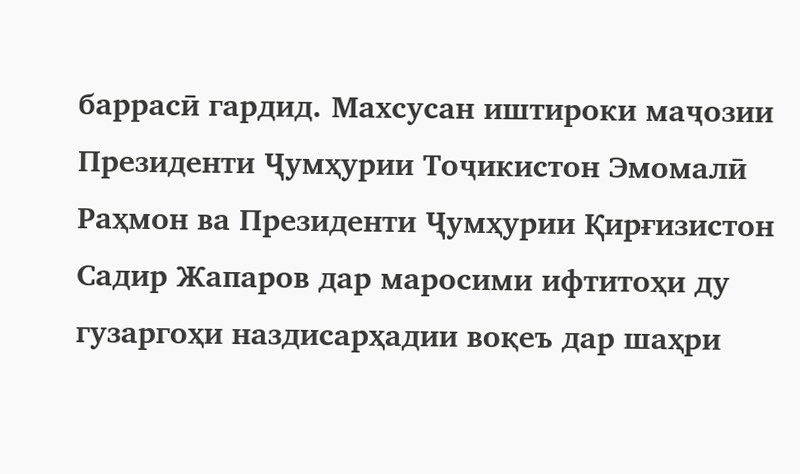баррасӣ гардид. Махсусан иштироки маҷозии Президенти Ҷумҳурии Тоҷикистон Эмомалӣ Раҳмон ва Президенти Ҷумҳурии Қирғизистон Садир Жапаров дар маросими ифтитоҳи ду гузаргоҳи наздисарҳадии воқеъ дар шаҳри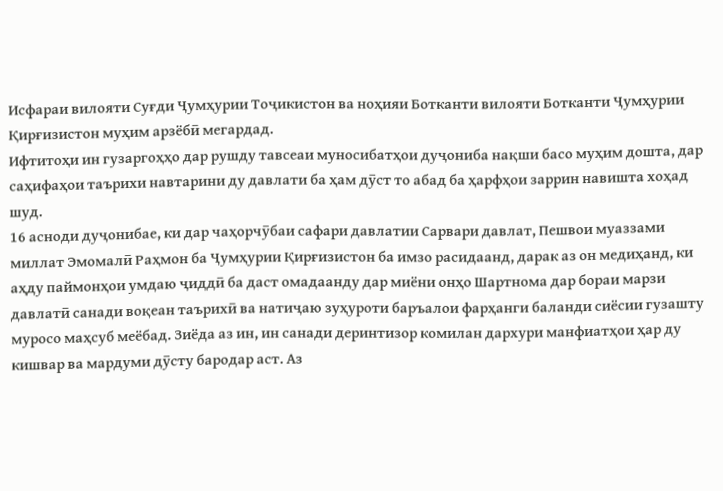Исфараи вилояти Суғди Ҷумҳурии Тоҷикистон ва ноҳияи Ботканти вилояти Ботканти Ҷумҳурии Қирғизистон муҳим арзёбӣ мегардад.
Ифтитоҳи ин гузаргоҳҳо дар рушду тавсеаи муносибатҳои дуҷониба нақши басо муҳим дошта, дар саҳифаҳои таърихи навтарини ду давлати ба ҳам дӯст то абад ба ҳарфҳои заррин навишта хоҳад шуд.
16 асноди дуҷонибае, ки дар чаҳорчӯбаи сафари давлатии Сарвари давлат, Пешвои муаззами миллат Эмомалӣ Раҳмон ба Ҷумҳурии Қирғизистон ба имзо расидаанд, дарак аз он медиҳанд, ки аҳду паймонҳои умдаю ҷиддӣ ба даст омадаанду дар миёни онҳо Шартнома дар бораи марзи давлатӣ санади воқеан таърихӣ ва натиҷаю зуҳуроти баръалои фарҳанги баланди сиёсии гузашту муросо маҳсуб меёбад. Зиёда аз ин, ин санади деринтизор комилан дархури манфиатҳои ҳар ду кишвар ва мардуми дӯсту бародар аст. Аз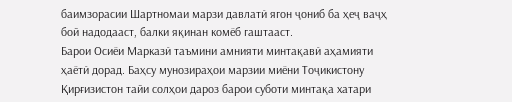баимзорасии Шартномаи марзи давлатӣ ягон ҷониб ба ҳеҷ ваҷҳ бой надодааст, балки яқинан комёб гаштааст.
Барои Осиёи Марказӣ таъмини амнияти минтақавӣ аҳамияти ҳаётӣ дорад. Баҳсу мунозираҳои марзии миёни Тоҷикистону Қирғизистон тайи солҳои дароз барои суботи минтақа хатари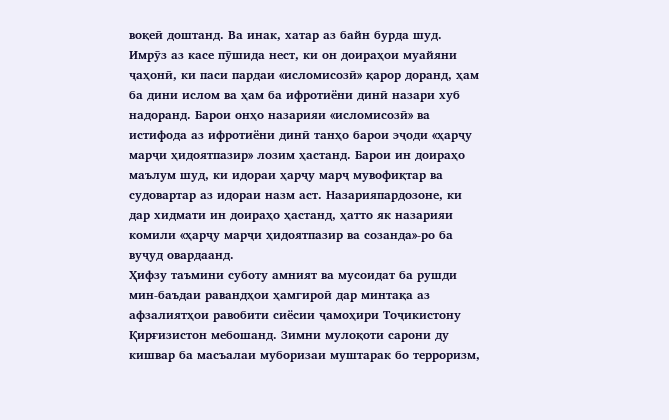воқеӣ доштанд. Ва инак, хатар аз байн бурда шуд.
Имрӯз аз касе пӯшида нест, ки он доираҳои муайяни ҷаҳонӣ, ки паси пардаи «исломисозӣ» қарор доранд, ҳам ба дини ислом ва ҳам ба ифротиёни динӣ назари хуб надоранд. Барои онҳо назарияи «исломисозӣ» ва истифода аз ифротиёни динӣ танҳо барои эҷоди «ҳарҷу марҷи ҳидоятпазир» лозим ҳастанд. Барои ин доираҳо маълум шуд, ки идораи ҳарҷу марҷ мувофиқтар ва судовартар аз идораи назм аст. Назарияпардозоне, ки дар хидмати ин доираҳо ҳастанд, ҳатто як назарияи комили «ҳарҷу марҷи ҳидоятпазир ва созанда»-ро ба вуҷуд овардаанд.
Ҳифзу таъмини суботу амният ва мусоидат ба рушди мин-баъдаи равандҳои ҳамгироӣ дар минтақа аз афзалиятҳои равобити сиёсии ҷамоҳири Тоҷикистону Қирғизистон мебошанд. Зимни мулоқоти сарони ду кишвар ба масъалаи муборизаи муштарак бо терроризм,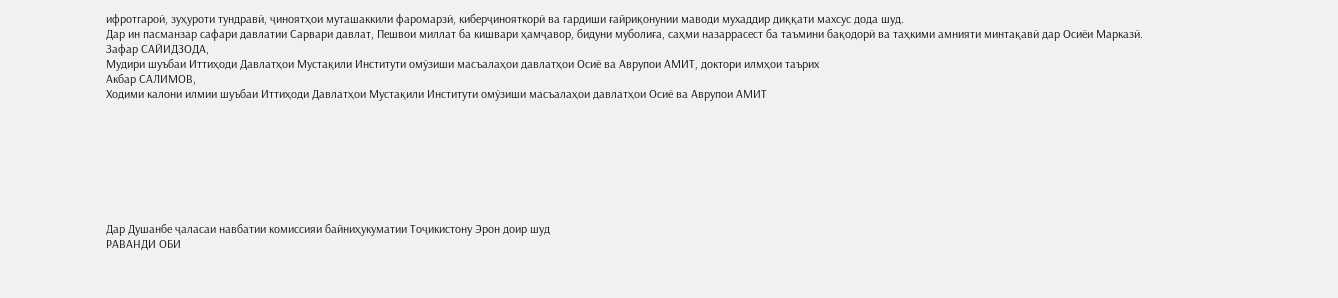ифротгароӣ, зуҳуроти тундравӣ, ҷиноятҳои муташаккили фаромарзӣ, киберҷинояткорӣ ва гардиши ғайриқонунии маводи мухаддир диққати махсус дода шуд.
Дар ин пасманзар сафари давлатии Сарвари давлат, Пешвои миллат ба кишвари ҳамҷавор, бидуни муболиға, саҳми назаррасест ба таъмини бақодорӣ ва таҳкими амнияти минтақавӣ дар Осиёи Марказӣ.
Зафар САЙИДЗОДА,
Мудири шуъбаи Иттиҳоди Давлатҳои Мустақили Институти омӯзиши масъалаҳои давлатҳои Осиё ва Аврупои АМИТ, доктори илмҳои таърих
Акбар САЛИМОВ,
Ходими калони илмии шуъбаи Иттиҳоди Давлатҳои Мустақили Институти омӯзиши масъалаҳои давлатҳои Осиё ва Аврупои АМИТ








Дар Душанбе ҷаласаи навбатии комиссияи байниҳукуматии Тоҷикистону Эрон доир шуд
РАВАНДИ ОБИ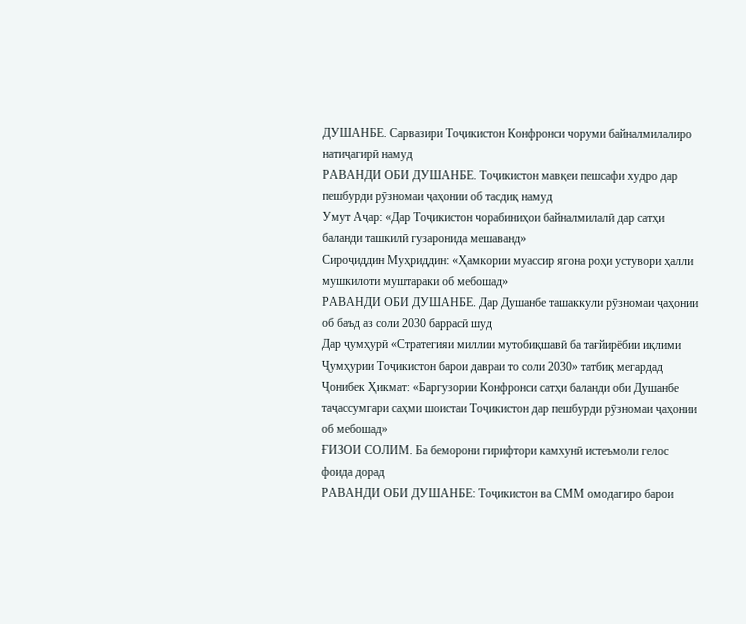ДУШАНБЕ. Сарвазири Тоҷикистон Конфронси чоруми байналмилалиро натиҷагирӣ намуд
РАВАНДИ ОБИ ДУШАНБЕ. Тоҷикистон мавқеи пешсафи худро дар пешбурди рӯзномаи ҷаҳонии об тасдиқ намуд
Умут Аҷар: «Дар Тоҷикистон чорабиниҳои байналмилалӣ дар сатҳи баланди ташкилӣ гузаронида мешаванд»
Сироҷиддин Муҳриддин: «Ҳамкории муассир ягона роҳи устувори ҳалли мушкилоти муштараки об мебошад»
РАВАНДИ ОБИ ДУШАНБЕ. Дар Душанбе ташаккули рӯзномаи ҷаҳонии об баъд аз соли 2030 баррасӣ шуд
Дар ҷумҳурӣ «Стратегияи миллии мутобиқшавӣ ба тағйирёбии иқлими Ҷумҳурии Тоҷикистон барои давраи то соли 2030» татбиқ мегардад
Ҷонибек Ҳикмат: «Баргузории Конфронси сатҳи баланди оби Душанбе таҷассумгари саҳми шоистаи Тоҷикистон дар пешбурди рӯзномаи ҷаҳонии об мебошад»
ҒИЗОИ СОЛИМ. Ба беморони гирифтори камхунӣ истеъмоли гелос фоида дорад
РАВАНДИ ОБИ ДУШАНБЕ: Тоҷикистон ва СММ омодагиро барои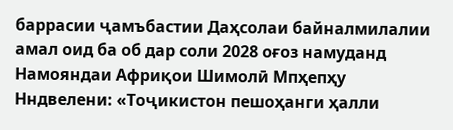баррасии ҷамъбастии Даҳсолаи байналмилалии амал оид ба об дар соли 2028 оғоз намуданд
Намояндаи Африқои Шимолӣ Мпҳепҳу Нндвелени: «Тоҷикистон пешоҳанги ҳалли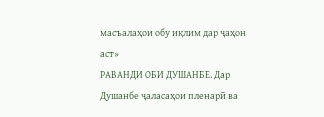масъалаҳои обу иқлим дар ҷаҳон аст»
РАВАНДИ ОБИ ДУШАНБЕ. Дар Душанбе ҷаласаҳои пленарӣ ва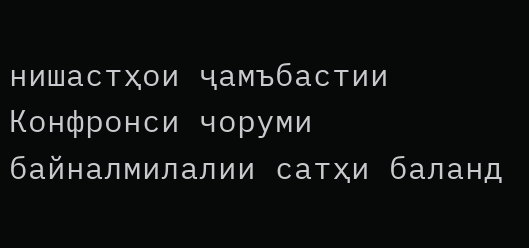нишастҳои ҷамъбастии Конфронси чоруми байналмилалии сатҳи баланд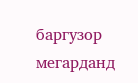баргузор мегарданд